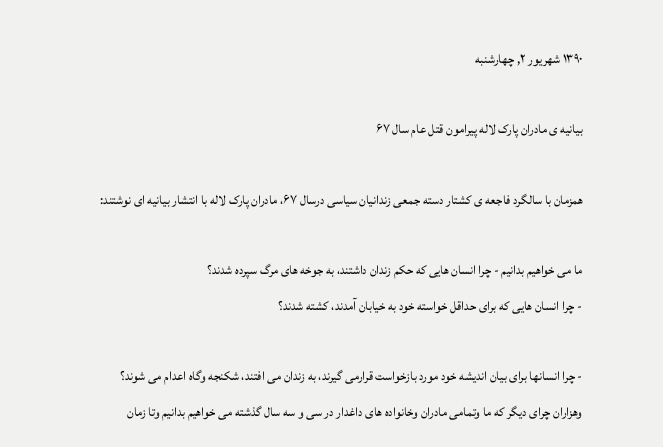۱۳۹۰ شهریور ۲, چهارشنبه

بیانیه ی مادران پارک لاله پیرامون قتل عام سال ۶۷

همزمان با سالگرد فاجعه ی کشتار دسته جمعی زندانیان سیاسی درسال ۶۷، مادران پارک لاله با انتشار بیانیه ای نوشتند:

ما می خواهیم بدانیم - چرا انسان هایی که حکم زندان داشتند، به جوخه های مرگ سپرده شدند؟
- چرا انسان هایی که برای حداقل خواسته خود به خیابان آمدند، کشته شدند؟

- چرا انسانها برای بیان اندیشه خود مورد بازخواست قرارمی گیرند، به زندان می افتند، شکنجه وگاه اعدام می شوند؟
وهزاران چرای دیگر که ما وتمامی مادران وخانواده های داغدار در سی و سه سال گذشته می خواهیم بدانیم وتا زمان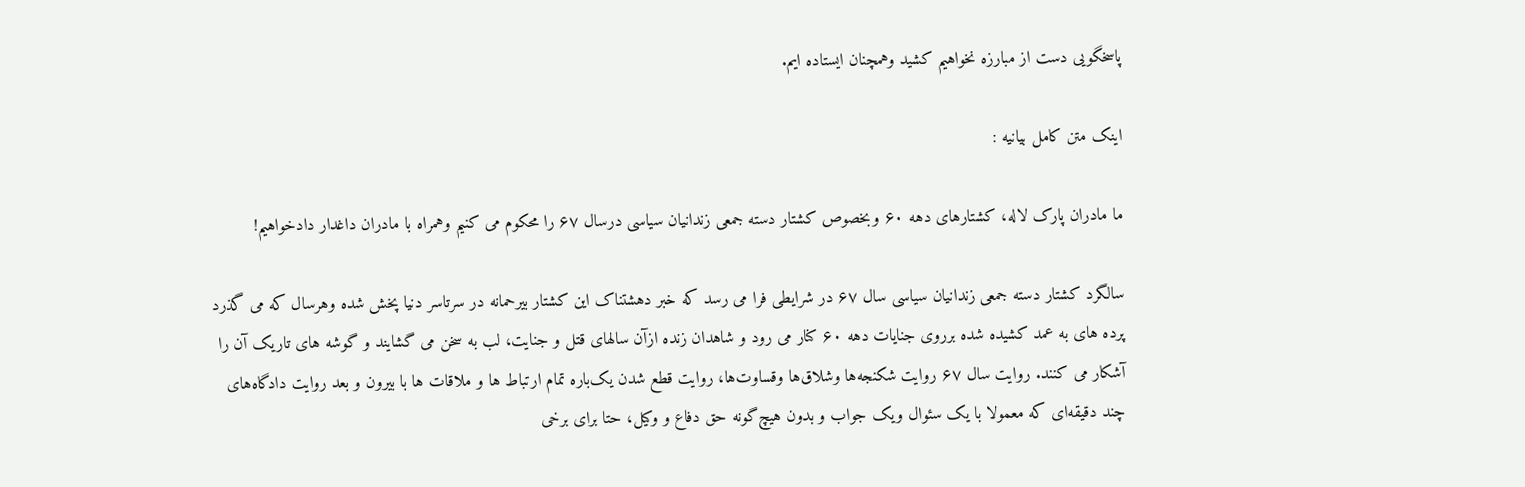پاسخگویی دست از مبارزه نخواهیم کشید وهمچنان ایستاده ایم.

اینک متن کامل بیانیه :

ما مادران پارک لاله، کشتارهای دهه ۶۰ وبخصوص کشتار دسته جمعی زندانیان سیاسی درسال ۶۷ را محکوم می کنیم وهمراه با مادران داغدار دادخواهیم!

سالگرد کشتار دسته جمعی زندانیان سیاسی سال ۶۷ در شرایطی فرا می رسد که خبر دهشتناک این کشتار بیرحمانه در سرتاسر دنیا پخش شده وهرسال که می گذرد پرده های به عمد کشیده شده برروی جنایات دهه ۶۰ کنار می رود و شاهدان زنده ازآن سالهای قتل و جنایت، لب به سخن می گشایند و گوشه های تاریک آن را آشکار می کنند. روایت سال ۶۷ روایت شکنجه‌ها وشلاق‌ها وقساوت‌ها، روایت قطع شدن یک‌باره تمام ارتباط ها و ملاقات ها با بیرون و بعد روایت دادگاه‌های چند دقیقه‌ای که معمولا با یک سئوال ویک جواب و بدون هیچ‌گونه حق دفاع و وکیل، حتا برای برخی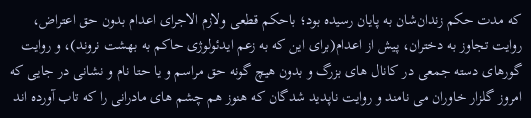که مدت حکم زندان‌شان به پایان رسیده بود؛ باحکم قطعی ولازم الاجرای اعدام بدون حق اعتراض، روایت تجاوز به دختران، پیش از اعدام(برای این که به زعم ایدئولوژی حاکم به بهشت نروند)، و روایت گورهای دسته جمعی در کانال های بزرگ و بدون هیچ گونه حق مراسم و یا حتا نام و نشانی در جایی که امروز گلزار خاوران می نامند و روایت ناپدید شدگان که هنوز هم چشم های مادرانی را که تاب آورده اند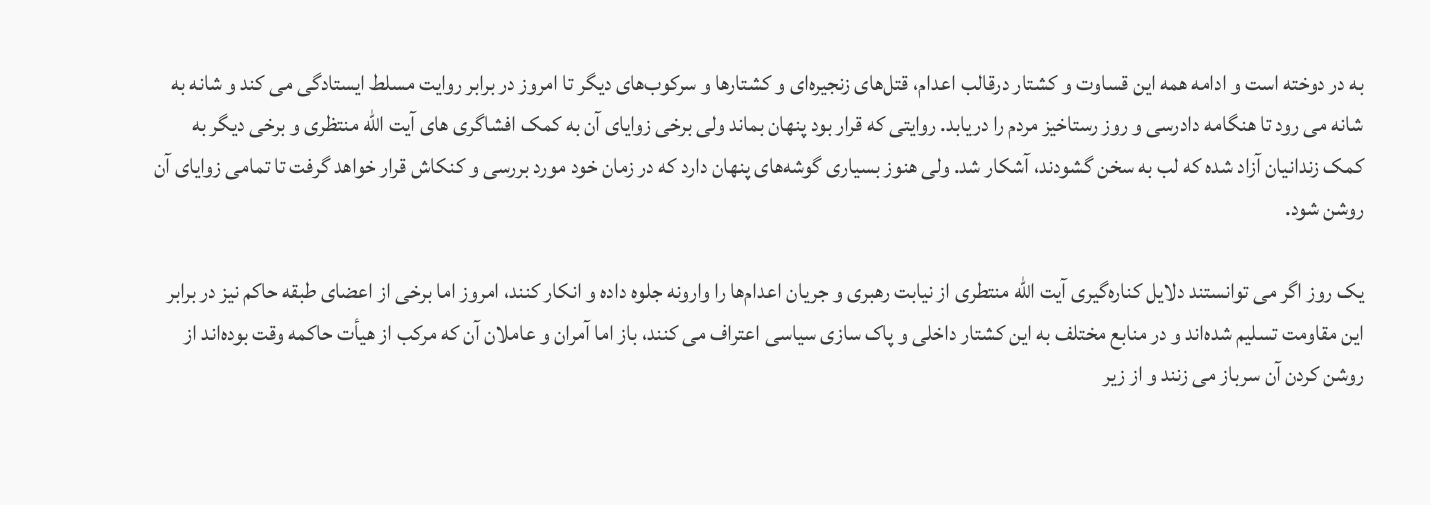به در دوخته است و ادامه همه این قساوت و کشتار درقالب اعدام، قتل‌های زنجیره‌ای و کشتارها و سرکوب‌های دیگر تا امروز در برابر روایت مسلط ایستادگی می کند و شانه به شانه می رود تا هنگامه‌ دادرسی و روز رستاخیز مردم را دریابد. روایتی که قرار بود پنهان بماند ولی برخی زوایای آن به کمک افشاگری های آیت الله منتظری و برخی دیگر به کمک زندانیان آزاد شده که لب به سخن گشودند، آشکار شد. ولی هنوز بسیاری گوشه‌های پنهان دارد که در زمان خود مورد بررسی و کنکاش قرار خواهد گرفت تا تمامی زوایای آن روشن شود.

یک روز اگر می توانستند دلایل کناره‌گیری آیت الله منتطری از نیابت رهبری و جریان اعدام‌ها را وارونه جلوه داده و انکار کنند، امروز اما برخی از اعضای طبقه حاکم نیز در برابر این مقاومت تسلیم شده‌اند و در منابع مختلف به این کشتار داخلی و پاک سازی سیاسی اعتراف می کنند، باز اما آمران و عاملان آن که مرکب از هیأت حاکمه وقت بوده‌اند از روشن کردن آن سرباز می زنند و از زیر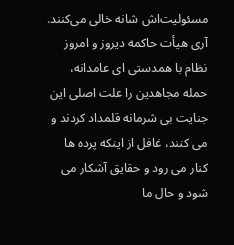مسئولیت‌اش شانه خالی می‌کنند.
آری هیأت حاکمه دیروز و امروز نظام با همدستی ای عامدانه، حمله مجاهدین را علت اصلی این جنایت بی شرمانه قلمداد کردند و می کنند، غافل از اینکه پرده ها کنار می رود و حقایق آشکار می شود و حال ما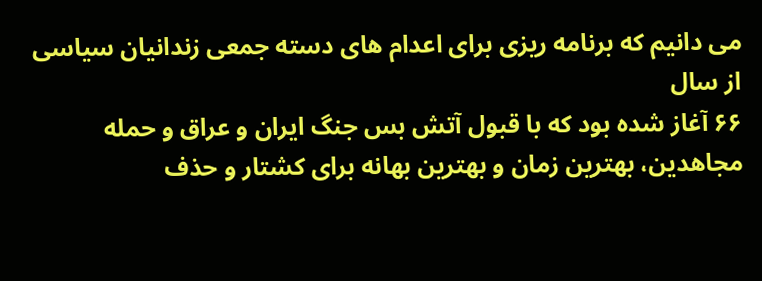می دانیم که برنامه ریزی برای اعدام های دسته جمعی زندانیان سیاسی از سال
۶۶ آغاز شده بود که با قبول آتش بس جنگ ایران و عراق و حمله مجاهدین، بهترین زمان و بهترین بهانه برای کشتار و حذف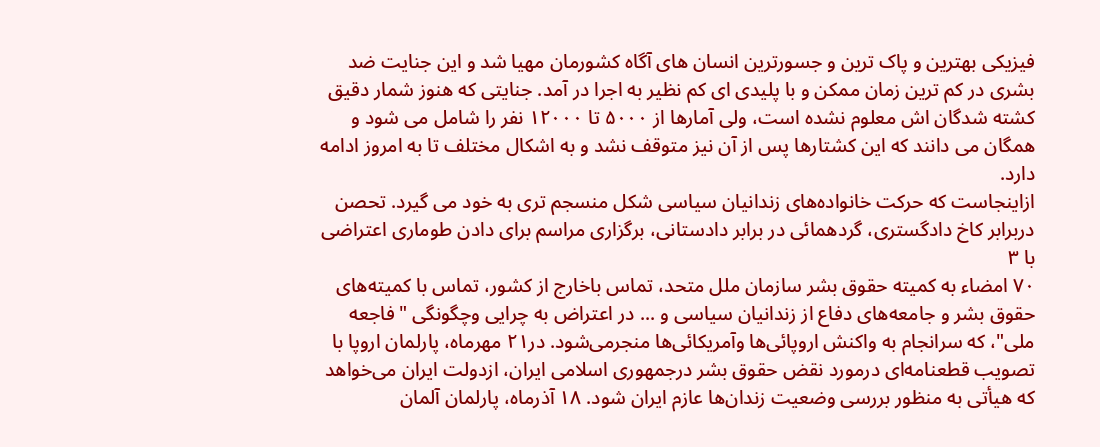فیزیکی بهترین و پاک ترین و جسورترین انسان های آگاه کشورمان مهیا شد و این جنایت ضد بشری در کم ترین زمان ممکن و با پلیدی ای کم نظیر به اجرا در آمد. جنایتی که هنوز شمار دقیق کشته شدگان اش معلوم نشده است، ولی آمارها از ۵۰۰۰ تا ۱۲۰۰۰ نفر را شامل می شود و همگان می دانند که این کشتارها پس از آن نیز متوقف نشد و به اشکال مختلف تا به امروز ادامه دارد.
ازاینجاست که حرکت خانواده‌های زندانیان سیاسی شکل منسجم تری به خود می گیرد. تحصن دربرابر کاخ دادگستری، گردهمائی در برابر دادستانی، برگزاری مراسم برای دادن طوماری اعتراضی با ٣
۷۰ امضاء به کمیته حقوق بشر سازمان ملل متحد، تماس باخارج از کشور، تماس با کمیته‌های حقوق بشر و جامعه‌های دفاع از زندانیان سیاسی و ... در اعتراض به چرایی وچگونگی "فاجعه ملی"، که سرانجام به واکنش اروپائی‌ها وآمریکائی‌ها منجرمی‌شود. در۲۱ مهرماه، پارلمان اروپا با تصویب قطعنامه‌ای درمورد نقض حقوق بشر درجمهوری اسلامی ایران، ازدولت ایران می‌خواهد که هیأتی به منظور بررسی وضعیت زندان‌ها عازم ایران شود. ۱٨ آذرماه، پارلمان آلمان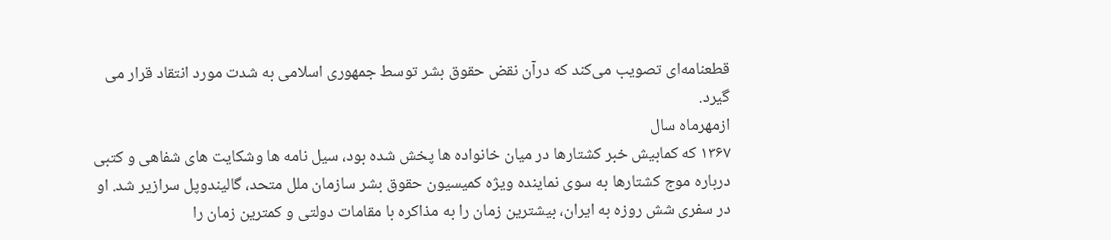قطعنامه‌ای تصویب می‌کند که درآن نقض حقوق بشر توسط جمهوری اسلامی به شدت مورد انتقاد قرار می گیرد.
ازمهرماه سال
۱٣۶۷ که کمابیش خبر کشتارها در میان خانواده ها پخش شده بود، سیل نامه ها وشکایت های شفاهی و کتبی درباره موج کشتارها به سوی نماینده ویژه کمیسیون حقوق بشر سازمان ملل متحد، گالیندوپل سرازیر شد. او در سفری شش روزه به ایران، بیشترین زمان را به مذاکره با مقامات دولتی و کمترین زمان را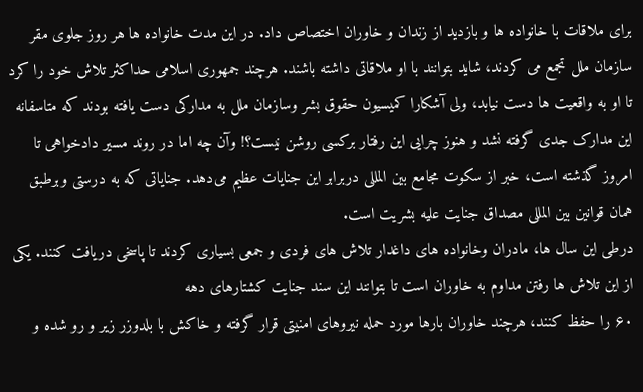برای ملاقات با خانواده ها و بازدید از زندان و خاوران اختصاص داد. در این مدت خانواده ها هر روز جلوی مقر سازمان ملل تجمع می کردند، شاید بتوانند با او ملاقاتی داشته باشند. هرچند جمهوری اسلامی حداکثر تلاش خود را کرد تا او به واقعیت ها دست نیابد، ولی آشکارا کمیسیون حقوق بشر وسازمان ملل به مدارکی دست یافته بودند که متاسفانه این مدارک جدی گرفته نشد و هنوز چرایی این رفتار برکسی روشن نیست؟! وآن چه اما در روند مسیر دادخواهی تا امروز گذشته است، خبر از سکوت مجامع بین المللی دربرابر این جنایات عظیم می‌دهد. جنایاتی که به درستی وبرطبق همان قوانین بین المللی مصداق جنایت علیه بشریت است.
درطی این سال ها، مادران وخانواده های داغدار تلاش های فردی و جمعی بسیاری کردند تا پاسخی دریافت کنند. یکی از این تلاش ها رفتن مداوم به خاوران است تا بتوانند این سند جنایت کشتارهای دهه
۶۰ را حفظ کنند، هرچند خاوران بارها مورد حمله نیروهای امنیتی قرار گرفته و خاکش با بلدوزر زیر و رو شده و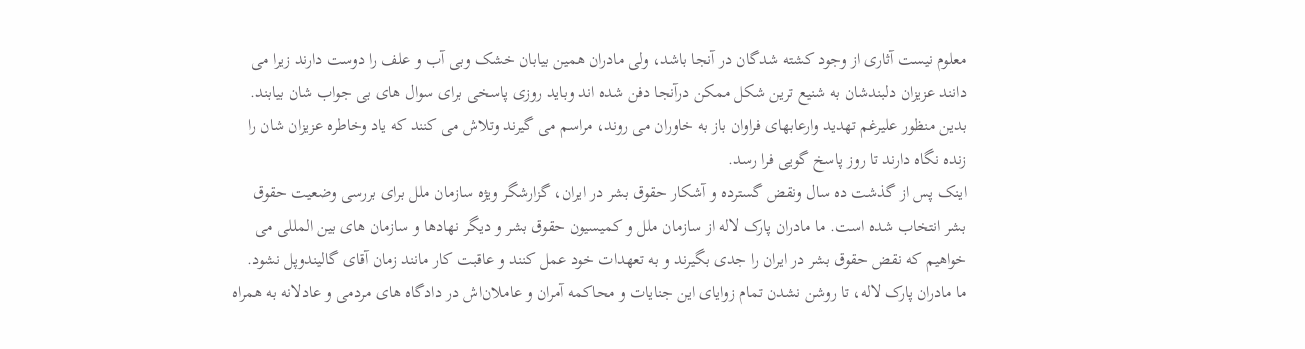معلوم نیست آثاری از وجود کشته شدگان در آنجا باشد، ولی مادران همین بیابان خشک وبی آب و علف را دوست دارند زیرا می دانند عزیزان دلبندشان به شنیع ترین شکل ممکن درآنجا دفن شده اند وباید روزی پاسخی برای سوال های بی جواب شان بیابند. بدین منظور علیرغم تهدید وارعابهای فراوان باز به خاوران می روند، مراسم می گیرند وتلاش می کنند که یاد وخاطره عزیزان شان را زنده نگاه دارند تا روز پاسخ گویی فرا رسد.
اینک پس از گذشت ده سال ونقض گسترده و آشکار حقوق بشر در ایران، گزارشگر ویژه سازمان ملل برای بررسی وضعیت حقوق بشر انتخاب شده است. ما مادران پارک لاله از سازمان ملل و کمیسیون حقوق بشر و دیگر نهادها و سازمان های بین المللی می خواهیم که نقض حقوق بشر در ایران را جدی بگیرند و به تعهدات خود عمل کنند و عاقبت کار مانند زمان آقای گالیندوپل نشود.
ما مادران پارک لاله، تا روشن نشدن تمام زوایای این جنایات و محاکمه آمران و عاملان‌اش در دادگاه های مردمی و عادلانه به همراه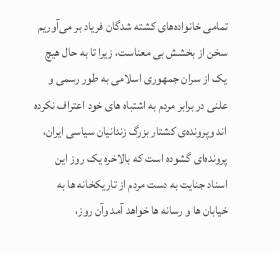تمامی خانواده‌های کشته شدگان فریاد بر می‌آوریم سخن از بخشش بی معناست، زیرا تا به حال هیچ یک از سران جمهوری اسلامی به طور رسمی و علنی در برابر مردم به اشتباه های خود اعتراف نکرده اند وپرونده‌ی کشتار بزرگ زندانیان سیاسی ایران، پرونده‌ای گشوده است که بالاخره یک روز این اسناد جنایت به دست مردم از تاریکخانه ها به خیابان ها و رسانه ها خواهد آمد وآن روز،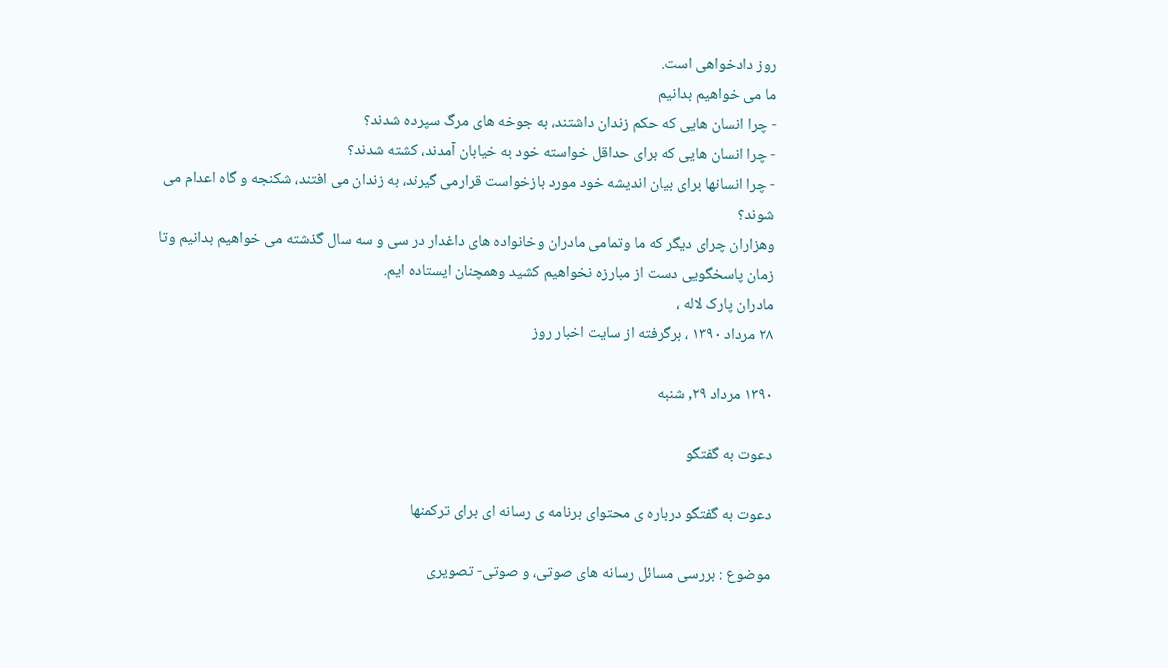روز دادخواهی است.
ما می خواهیم بدانیم
- چرا انسان هایی که حکم زندان داشتند، به جوخه های مرگ سپرده شدند؟
- چرا انسان هایی که برای حداقل خواسته خود به خیابان آمدند، کشته شدند؟
- چرا انسانها برای بیان اندیشه خود مورد بازخواست قرارمی گیرند، به زندان می افتند، شکنجه و گاه اعدام می شوند؟
وهزاران چرای دیگر که ما وتمامی مادران وخانواده های داغدار در سی و سه سال گذشته می خواهیم بدانیم وتا زمان پاسخگویی دست از مبارزه نخواهیم کشید وهمچنان ایستاده ایم.
مادران پارک لاله ،
۲٨ مرداد ۱٣۹۰ ، برگرفته از سایت اخبار روز

۱۳۹۰ مرداد ۲۹, شنبه

دعوت به گفتگو

دعوت به گفتگو درباره ی محتوای برنامه ی رسانه ای برای ترکمنها

موضوع : بررسی مسائل رسانه های صوتی، و صوتی- تصویری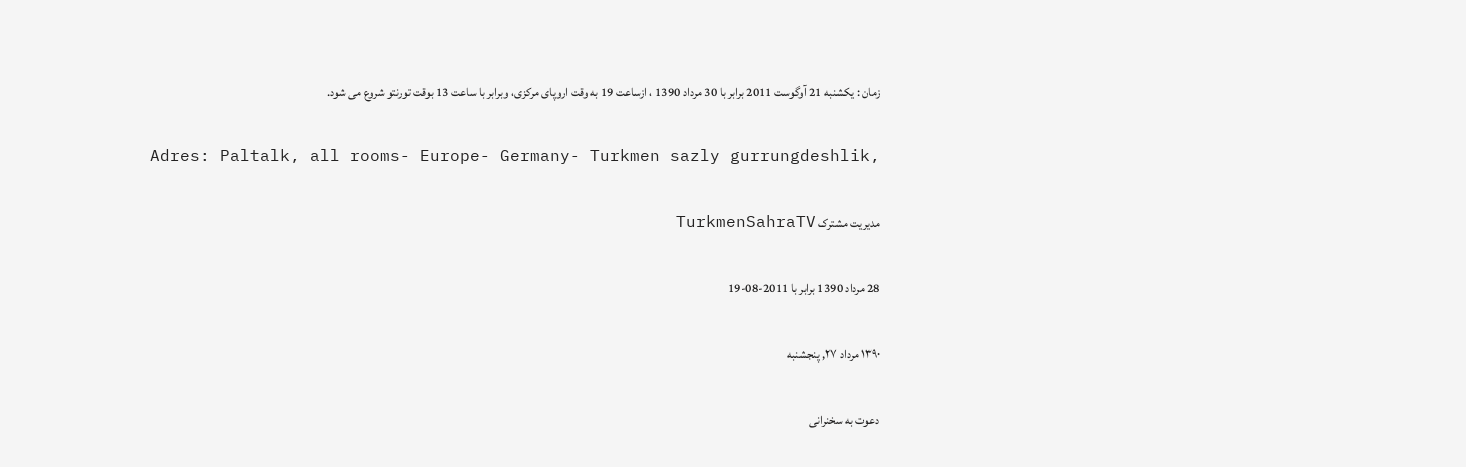زمان : یکشنبه 21 آوگوست 2011 برابر با 30 مرداد 1390 ، ازساعت 19 به وقت اروپای مرکزی، وبرابر با ساعت 13 بوقت تورنتو شروع می شود.

Adres: Paltalk, all rooms- Europe- Germany- Turkmen sazly gurrungdeshlik,

مدیریت مشترک TurkmenSahraTV

28 مرداد 1390 برابر با 2011-08-19

۱۳۹۰ مرداد ۲۷, پنجشنبه

دعوت به سخنرانی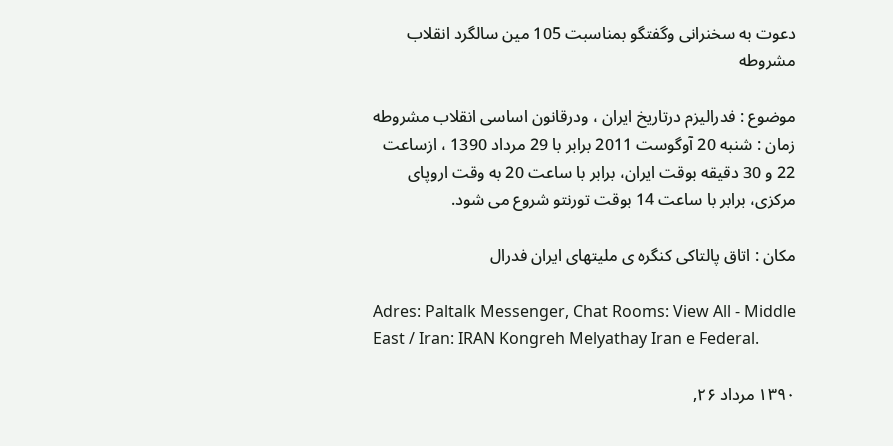دعوت به سخنرانی وگفتگو بمناسبت 105 مین سالگرد انقلاب مشروطه

موضوع : فدرالیزم درتاریخ ایران ، ودرقانون اساسی انقلاب مشروطه
زمان : شنبه 20 آوگوست 2011 برابر با 29 مرداد 1390 ، ازساعت 22 و 30 دقیقه بوقت ایران، برابر با ساعت 20 به وقت اروپای مرکزی، برابر با ساعت 14 بوقت تورنتو شروع می شود.

مکان : اتاق پالتاکی کنگره ی ملیتهای ایران فدرال

Adres: Paltalk Messenger, Chat Rooms: View All - Middle East / Iran: IRAN Kongreh Melyathay Iran e Federal.

۱۳۹۰ مرداد ۲۶,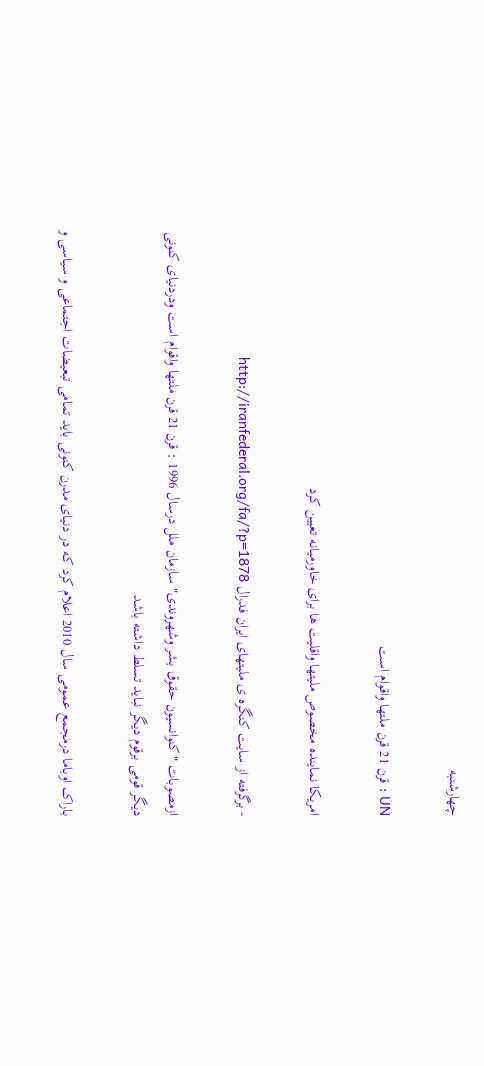چهارشنبه

UN : قرن 21 قرن ملتها واقوام است

امریکا نماینده مخصوص ملیتها واقلیت ها برای خاورمیانه تعیین کرد

- برگرفته از سایت کنگره ی ملیتهای ایران فدرال http://iranfederal.org/fa/?p=1878

ازمصوبات "کنوانسیون حقوق بشر وشهروندی" سازمان ملل درسال 1996 : قرن 21 قرن ملتها واقوام است ودردنیای کنونی دیگر قومی برقوم دیگر نباید تسلط داشته باشد

باراک اوباما درمجمع عمومی سال 2010 اعلام کرد که در دنیای مدرن کنونی باید تمامی تبعیضات اجتماعی و سیاسی و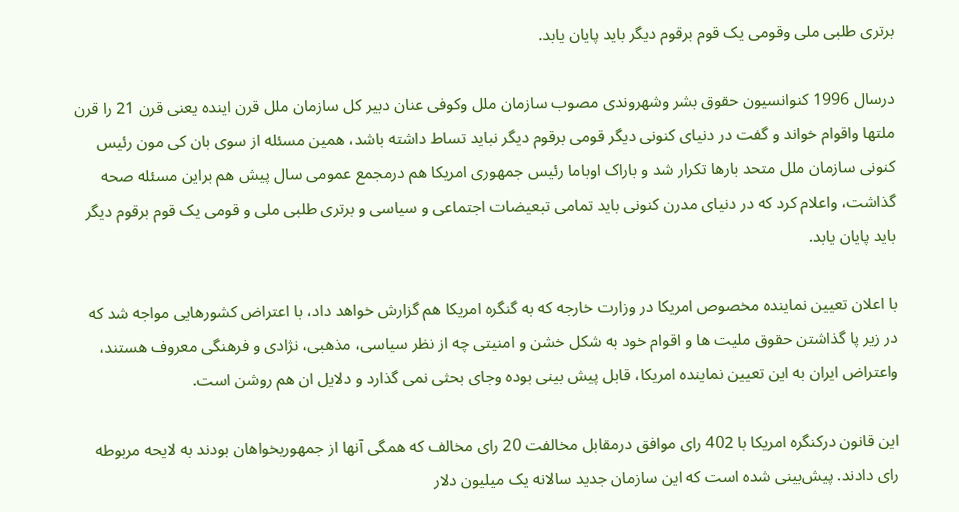برتری طلبی ملی وقومی یک قوم برقوم دیگر باید پایان یابد.

درسال 1996 کنوانسیون حقوق بشر وشهروندی مصوب سازمان ملل وکوفی عنان دبیر کل سازمان ملل قرن اینده یعنی قرن 21 را قرن ملتها واقوام خواند و گفت در دنیای کنونی دیگر قومی برقوم دیگر نباید تساط داشته باشد، همین مسئله از سوی بان کی مون رئیس کنونی سازمان ملل متحد بارها تکرار شد و باراک اوباما رئیس جمهوری امریکا هم درمجمع عمومی سال پیش هم براین مسئله صحه گذاشت، واعلام کرد که در دنیای مدرن کنونی باید تمامی تبعیضات اجتماعی و سیاسی و برتری طلبی ملی و قومی یک قوم برقوم دیگر باید پایان یابد.

با اعلان تعیین نماینده مخصوص امریکا در وزارت خارجه که به گنگره امریکا هم گزارش خواهد داد، با اعتراض کشورهایی مواجه شد که در زیر پا گذاشتن حقوق ملیت ها و اقوام خود به شکل خشن و امنیتی چه از نظر سیاسی، مذهبی، نژادی و فرهنگی معروف هستند، واعتراض ایران به این تعیین نماینده امریکا، قابل پیش بینی بوده وجای بحثی نمی گذارد و دلایل ان هم روشن است.

این قانون درکنگره امریکا با 402 رای موافق درمقابل مخالفت 20 رای مخالف که همگی آنها از جمهوریخواهان بودند به لایحه مربوطه رای دادند. پیش‌بینی شده است که این سازمان جدید سالانه یک میلیون دلار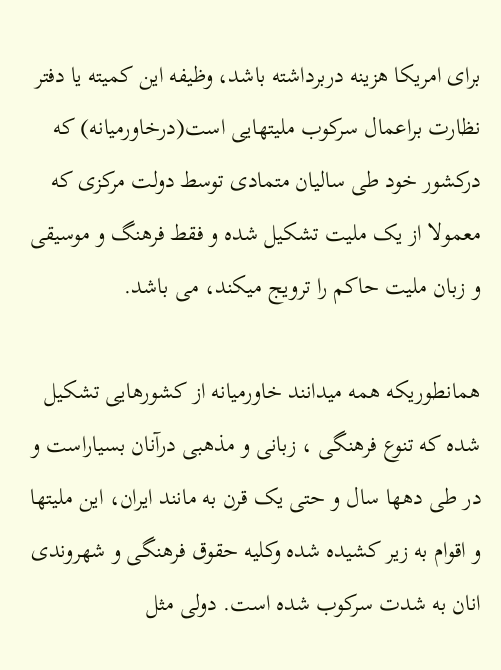برای امریکا هزینه دربرداشته باشد، وظیفه این کمیته یا دفتر نظارت براعمال سرکوب ملیتهایی است(درخاورمیانه) که درکشور خود طی سالیان متمادی توسط دولت مرکزی که معمولا از یک ملیت تشکیل شده و فقط فرهنگ و موسیقی و زبان ملیت حاکم را ترویج میکند، می باشد.

همانطوریکه همه میدانند خاورمیانه از کشورهایی تشکیل شده که تنوع فرهنگی ، زبانی و مذهبی درآنان بسیاراست و در طی دهها سال و حتی یک قرن به مانند ایران، این ملیتها و اقوام به زیر کشیده شده وکلیه حقوق فرهنگی و شهروندی انان به شدت سرکوب شده است. دولی مثل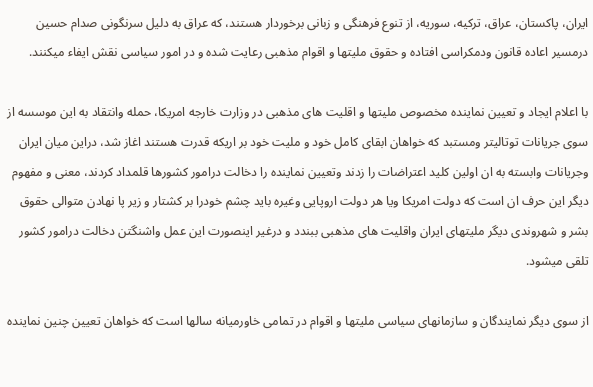ایران، پاکستان، عراق، ترکیه، سوریه، از تنوع فرهنگی و زبانی برخوردار هستند، که عراق به دلیل سرنگونی صدام حسین درمسیر اعاده قانون ودمکراسی افتاده و حقوق ملیتها و اقوام مذهبی رعایت شده و در امور سیاسی نقش ایفاء میکنند.

با اعلام ایجاد و تعیین نماینده مخصوص ملیتها و اقلیت های مذهبی در وزارت خارجه امریکا، حمله وانتقاد به این موسسه از سوی جریانات توتالیتر ومستبد که خواهان ابقای کامل خود و ملیت خود بر اریکه قدرت هستند اغاز شد، دراین میان ایران وجریانات وابسته به ان اولین کلید اعتراضات را زدند وتعیین نماینده را دخالت درامور کشورها قلمداد کردند، معنی و مفهوم دیگر این حرف ان است که دولت امریکا ویا هر دولت اروپایی وغیره باید چشم خودرا بر کشتار و زیر پا نهادن متوالی حقوق بشر و شهروندی دیگر ملیتهای ایران واقلیت های مذهبی ببندد و درغیر اینصورت این عمل واشنگتن دخالت درامور کشور تلقی میشود.

از سوی دیگر نمایندگان و سازمانهای سیاسی ملیتها و اقوام در تمامی خاورمیانه سالها است که خواهان تعیین چنین نماینده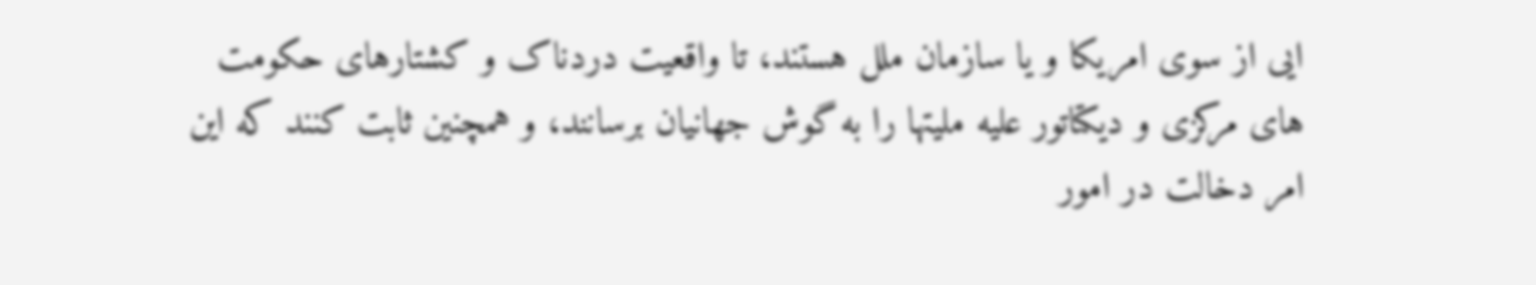ایی از سوی امریکا و یا سازمان ملل هستند، تا واقعیت دردناک و کشتارهای حکومت های مرکزی و دیکتاتور علیه ملیتها را به گوش جهانیان برسانند، و همچنین ثابت کنند که این امر دخالت در امور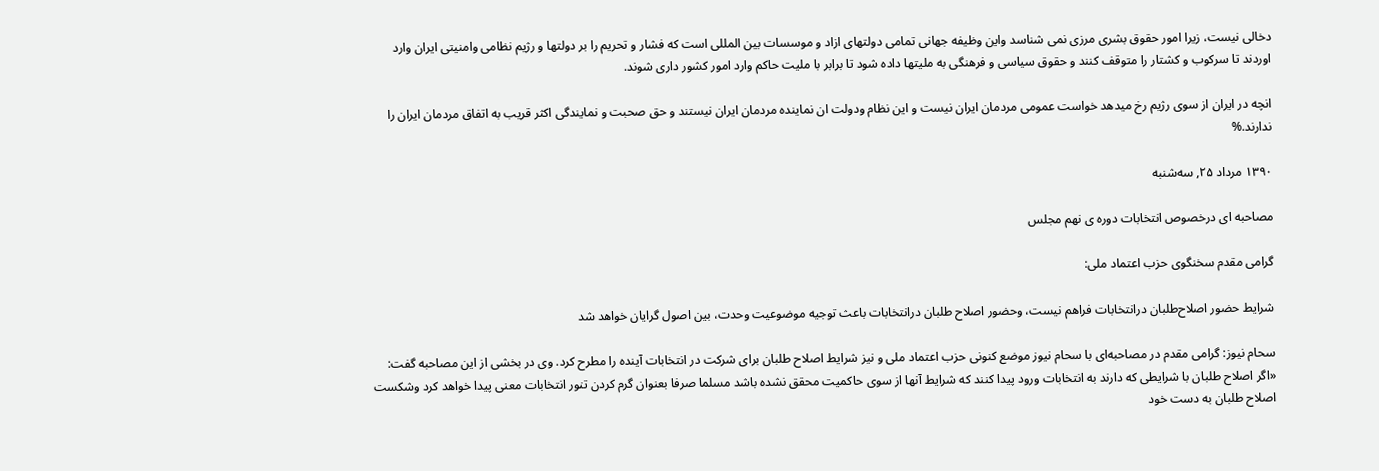دخالی نیست، زیرا امور حقوق بشری مرزی نمی شناسد واین وظیفه جهانی تمامی دولتهای ازاد و موسسات بین المللی است که فشار و تحریم را بر دولتها و رژیم نظامی وامنیتی ایران وارد اوردند تا سرکوب و کشتار را متوقف کنند و حقوق سیاسی و فرهنگی به ملیتها داده شود تا برابر با ملیت حاکم وارد امور کشور داری شوند.

انچه در ایران از سوی رژیم رخ میدهد خواست عمومی مردمان ایران نیست و این نظام ودولت ان نماینده مردمان ایران نیستند و حق صحبت و نمایندگی اکثر قریب به اتفاق مردمان ایران را ندارند.%

۱۳۹۰ مرداد ۲۵, سه‌شنبه

مصاحبه ای درخصوص انتخابات دوره ی نهم مجلس

گرامی مقدم سخنگوی حزب اعتماد ملی:

شرایط حضور اصلاح‌طلبان درانتخابات فراهم نیست، وحضور اصلاح طلبان درانتخابات باعث توجیه موضوعیت وحدت، بین اصول گرایان خواهد شد

سحام نیوز: گرامی مقدم در مصاحبه‌ای با سحام نیوز موضع کنونی حزب اعتماد ملی و نیز شرایط اصلاح طلبان برای شرکت در انتخابات آینده را مطرح کرد. وی در بخشی از این مصاحبه گفت: «اگر اصلاح طلبان با شرایطی که دارند به انتخابات ورود پیدا کنند که شرایط آنها از سوی حاکمیت محقق نشده باشد مسلما صرفا بعنوان گرم کردن تنور انتخابات معنی پیدا خواهد کرد وشکست اصلاح طلبان به دست خود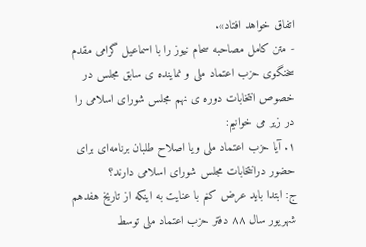اتفاق خواهد افتاد».
- متن کامل مصاحبه سحام نیوز را با اسماعیل گرامی مقدم سخنگوی حزب اعتماد ملی و نماینده ی سابق مجلس در خصوص انتخابات دوره ی نهم مجلس شورای اسلامی را در زیر می خوانیم:
۱. آیا حزب اعتماد ملی ویا اصلاح طلبان برنامه‌ای برای حضور درانتخابات مجلس شورای اسلامی دارند؟
ج: ابتدا باید عرض کنم با عنایت به اینکه از تاریخ هفدهم شهریور سال ۸۸ دفتر حزب اعتماد ملی توسط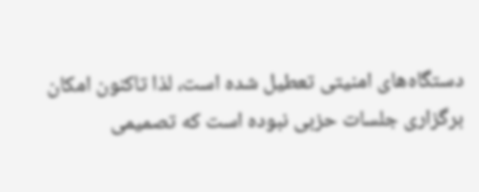دستگاه‌های امنیتی تعطیل شده است، لذا تاکنون امکان برگزاری جلسات حزبی نبوده است که تصمیمی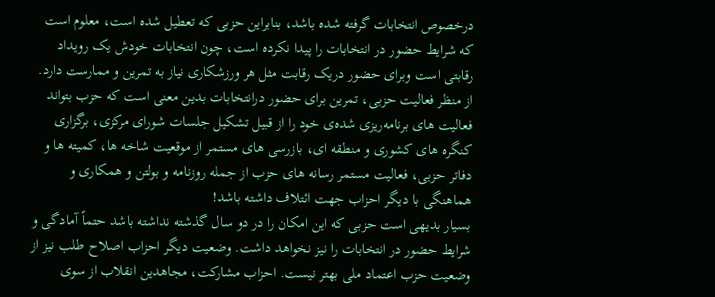درخصوص انتخابات گرفته شده باشد، بنابراین حزبی که تعطیل شده است، معلوم است که شرایط حضور در انتخابات را پیدا نکرده است، چون انتخابات خودش یک رویداد رقابتی است وبرای حضور دریک رقابت مثل هر ورزشکاری نیاز به تمرین و ممارست دارد.
از منظر فعالیت حزبی، تمرین برای حضور درانتخابات بدین معنی است که حزب بتواند فعالیت های برنامه‌ریزی‌ شده‌ی خود را از قبیل تشکیل جلسات شورای مرکزی، برگزاری کنگره های کشوری و منطقه ای، بازرسی های مستمر از موقعیت شاخه ها، کمیته ها و دفاتر حزبی، فعالیت مستمر رسانه های حزب از جمله روزنامه و بولتن و همکاری و هماهنگی با دیگر احزاب جهت ائتلاف داشته باشد!
بسیار بدیهی است حزبی که این امکان را در دو سال گذشته نداشته باشد حتماً آمادگی و شرایط حضور در انتخابات را نیز نخواهد داشت. وضعیت دیگر احزاب اصلاح طلب نیز از وضعیت حزب اعتماد ملی بهتر نیست. احزاب مشارکت، مجاهدین انقلاب از سوی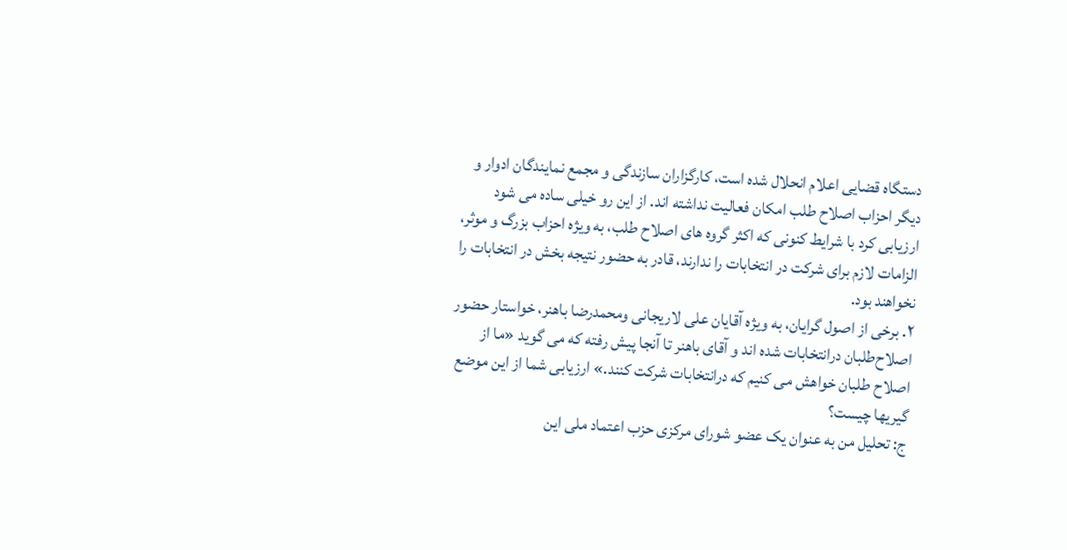دستگاه قضایی اعلام انحلال شده است، کارگزاران سازندگی و مجمع نمایندگان ادوار و دیگر احزاب اصلاح طلب امکان فعالیت نداشته اند. از این رو خیلی ساده می شود ارزیابی کرد با شرایط کنونی که اکثر گروه های اصلاح طلب، به ویژه احزاب بزرگ و موثر، الزامات لازم برای شرکت در انتخابات را ندارند، قادر به حضور نتیجه بخش در انتخابات را نخواهند بود.
۲. برخی از اصول گرایان، به ویژه آقایان علی لاریجانی ومحمدرضا باهنر، خواستار حضور اصلاح‌طلبان درانتخابات شده اند و آقای باهنر تا آنجا پیش رفته که می گوید «ما از اصلاح طلبان خواهش می کنیم که درانتخابات شرکت کنند.» ارزیابی شما از این موضع گیریها چیست؟
ج: تحلیل من به عنوان یک عضو شورای مرکزی حزب اعتماد ملی این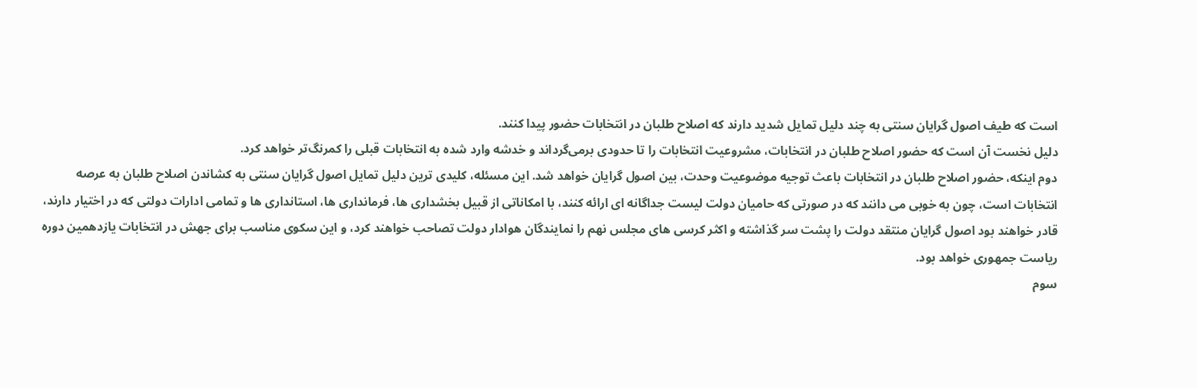است که طیف اصول گرایان سنتی به چند دلیل تمایل شدید دارند که اصلاح طلبان در انتخابات حضور پیدا کنند.
دلیل نخست آن است که حضور اصلاح طلبان در انتخابات، مشروعیت انتخابات را تا حدودی برمی‌گرداند و خدشه وارد شده به انتخابات قبلی را کمرنگ‌تر خواهد کرد.
دوم اینکه، حضور اصلاح طلبان در انتخابات باعث توجیه موضوعیت وحدت، بین اصول گرایان خواهد شد. این مسئله، کلیدی ترین دلیل تمایل اصول گرایان سنتی به کشاندن اصلاح طلبان به عرصه انتخابات است، چون به خوبی می دانند که در صورتی که حامیان دولت لیست جداگانه ای ارائه کنند، با امکاناتی از قبیل بخشداری ها، فرمانداری ها، استانداری ها و تمامی ادارات دولتی که در اختیار دارند، قادر خواهند بود اصول گرایان منتقد دولت را پشت سر گذاشته و اکثر کرسی های مجلس نهم را نمایندگان هوادار دولت تصاحب خواهند کرد، و این سکوی مناسب برای جهش در انتخابات یازدهمین دوره ریاست جمهوری خواهد بود.
سوم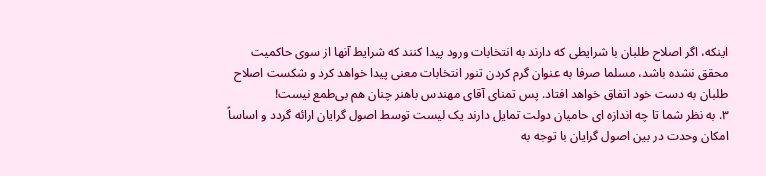اینکه، اگر اصلاح طلبان با شرایطی که دارند به انتخابات ورود پیدا کنند که شرایط آنها از سوی حاکمیت محقق نشده باشد، مسلما صرفا به عنوان گرم کردن تنور انتخابات معنی پیدا خواهد کرد و شکست اصلاح طلبان به دست خود اتفاق خواهد افتاد. پس تمنای آقای مهندس باهنر چنان هم بی‌طمع نیست!
۳. به نظر شما تا چه اندازه ای حامیان دولت تمایل دارند یک لیست توسط اصول گرایان ارائه گردد و اساساً امکان وحدت در بین اصول گرایان با توجه به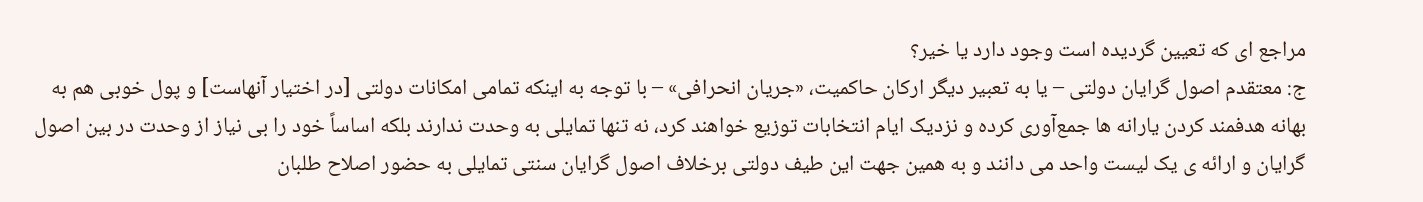مراجع ای که تعیین گردیده است وجود دارد یا خیر؟
ج: معتقدم اصول گرایان دولتی – یا به تعبیر دیگر ارکان حاکمیت، «جریان انحرافی» – با توجه به اینکه تمامی امکانات دولتی [در اختیار آنهاست] و پول خوبی هم به بهانه هدفمند کردن یارانه ها جمع‌آوری کرده و نزدیک ایام انتخابات توزیع خواهند کرد، نه تنها تمایلی به وحدت ندارند بلکه اساساً خود را بی نیاز از وحدت در بین اصول گرایان و ارائه ی یک لیست واحد می دانند و به همین جهت این طیف دولتی برخلاف اصول گرایان سنتی تمایلی به حضور اصلاح طلبان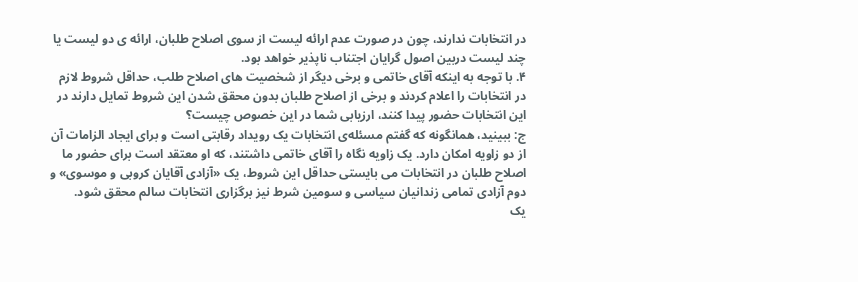در انتخابات ندارند، چون در صورت عدم ارائه لیست از سوی اصلاح طلبان، ارائه ی دو لیست یا چند لیست دربین اصول گرایان اجتناب ناپذیر خواهد بود.
۴. با توجه به اینکه آقای خاتمی و برخی دیگر از شخصیت های اصلاح طلب، حداقل شروط لازم در انتخابات را اعلام کردند و برخی از اصلاح طلبان بدون محقق شدن این شروط تمایل دارند در این انتخابات حضور پیدا کنند، ارزیابی شما در این خصوص چیست؟
ج: ببینید، همانگونه که گفتم مسئله‌ی انتخابات یک رویداد رقابتی است و برای ایجاد الزامات آن از دو زاویه امکان دارد. یک زاویه نگاه را آقای خاتمی داشتند، که او معتقد است برای حضور ما اصلاح طلبان در انتخابات می بایستی حداقل این شروط، یک «آزادی آقایان کروبی و موسوی» و دوم آزادی تمامی زندانیان سیاسی و سومین شرط نیز برگزاری انتخابات سالم محقق شود.
یک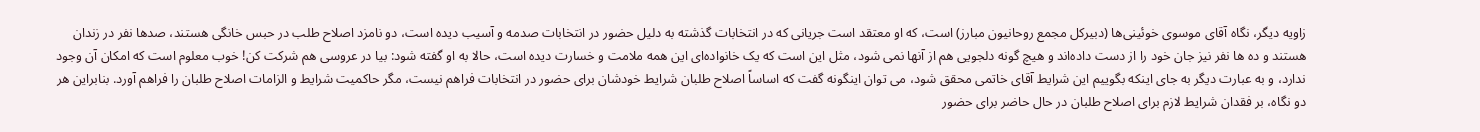زاویه دیگر، نگاه آقای موسوی خوئینی‌ها (دبیرکل مجمع روحانیون مبارز) است، که او معتقد است جریانی که در انتخابات گذشته به دلیل حضور در انتخابات صدمه و آسیب دیده است، دو نامزد اصلاح طلب در حبس خانگی هستند، صدها نفر در زندان هستند و ده ها نفر نیز جان خود را از دست داده‌اند و هیچ گونه دلجویی هم از آنها نمی شود، مثل این است که یک خانواده‌ای این همه ملامت و خسارت دیده است، حالا به او گفته شود: بیا در عروسی هم شرکت کن! خوب معلوم است که امکان آن وجود ندارد، و به عبارت دیگر به جای اینکه بگوییم این شرایط آقای خاتمی محقق شود، می توان اینگونه گفت که اساساً اصلاح طلبان شرایط خودشان برای حضور در انتخابات فراهم نیست، مگر حاکمیت شرایط و الزامات اصلاح طلبان را فراهم آورد. بنابراین هر دو نگاه، بر فقدان شرایط لازم برای اصلاح طلبان در حال حاضر برای حضور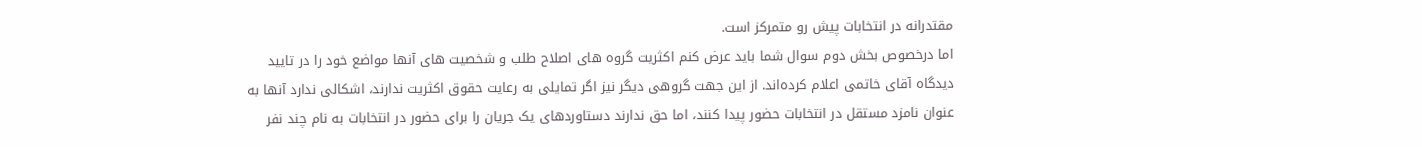مقتدرانه در انتخابات پیش رو متمرکز است.
اما درخصوص بخش دوم سوال شما باید عرض کنم اکثریت گروه های اصلاح طلب و شخصیت های آنها مواضع خود را در تایید دیدگاه آقای خاتمی اعلام کرده‌اند. از این جهت گروهی دیگر نیز اگر تمایلی به رعایت حقوق اکثریت ندارند، اشکالی ندارد آنها به عنوان نامزد مستقل در انتخابات حضور پیدا کنند، اما حق ندارند دستاوردهای یک جریان را برای حضور در انتخابات به نام چند نفر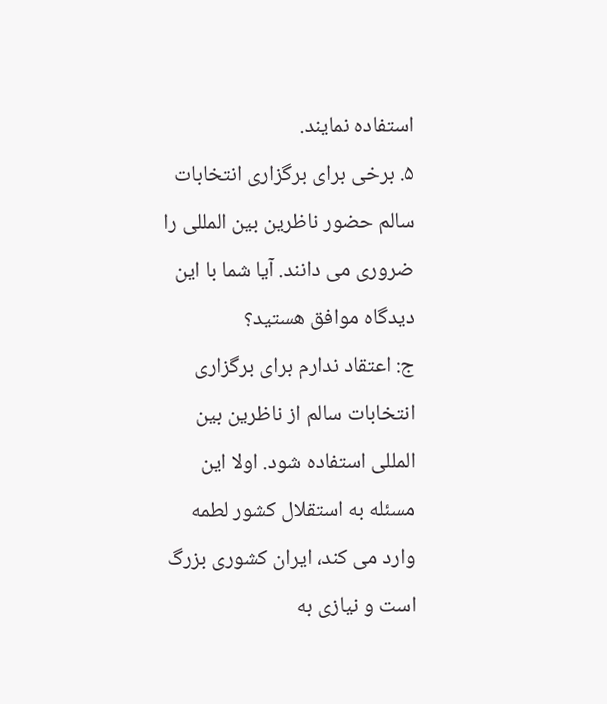استفاده نمایند.
۵. برخی برای برگزاری انتخابات سالم حضور ناظرین بین المللی را ضروری می دانند. آیا شما با این دیدگاه موافق هستید؟
ج: اعتقاد ندارم برای برگزاری انتخابات سالم از ناظرین بین المللی استفاده شود. اولا این مسئله به استقلال کشور لطمه وارد می کند، ایران کشوری بزرگ است و نیازی به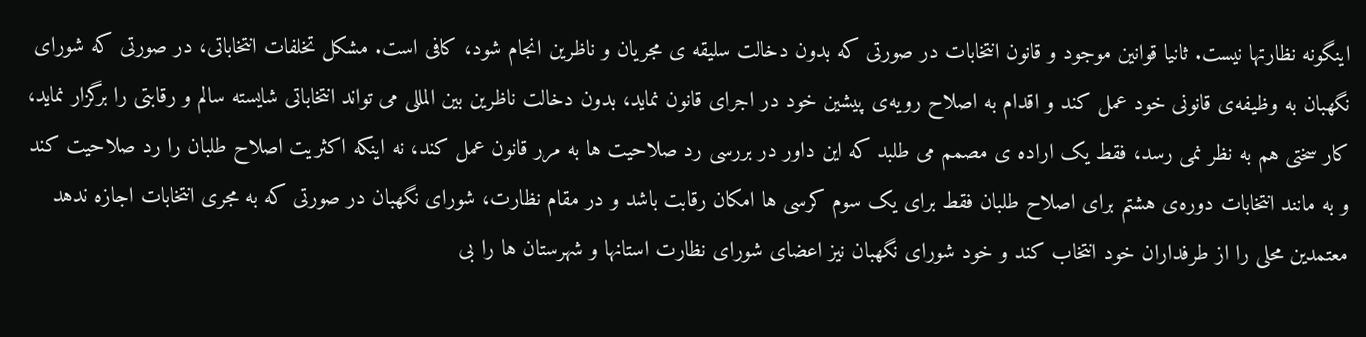اینگونه نظارتها نیست. ثانیا قوانین موجود و قانون انتخابات در صورتی که بدون دخالت سلیقه ی مجریان و ناظرین انجام شود، کافی است. مشکل تخلفات انتخاباتی، در صورتی که شورای نگهبان به وظیفه‌ی قانونی خود عمل کند و اقدام به اصلاح رویه‌ی پیشین خود در اجرای قانون نماید، بدون دخالت ناظرین بین المللی می تواند انتخاباتی شایسته سالم و رقابتی را برگزار نماید، کار سختی هم به نظر نمی رسد، فقط یک اراده ی مصمم می طلبد که این داور در بررسی رد صلاحیت ها به مرر قانون عمل کند، نه اینکه اکثریت اصلاح طلبان را رد صلاحیت کند و به مانند انتخابات دوره‌ی هشتم برای اصلاح طلبان فقط برای یک سوم کرسی ها امکان رقابت باشد و در مقام نظارت، شورای نگهبان در صورتی که به مجری انتخابات اجازه ندهد معتمدین محلی را از طرفداران خود انتخاب کند و خود شورای نگهبان نیز اعضای شورای نظارت استانها و شهرستان ها را بی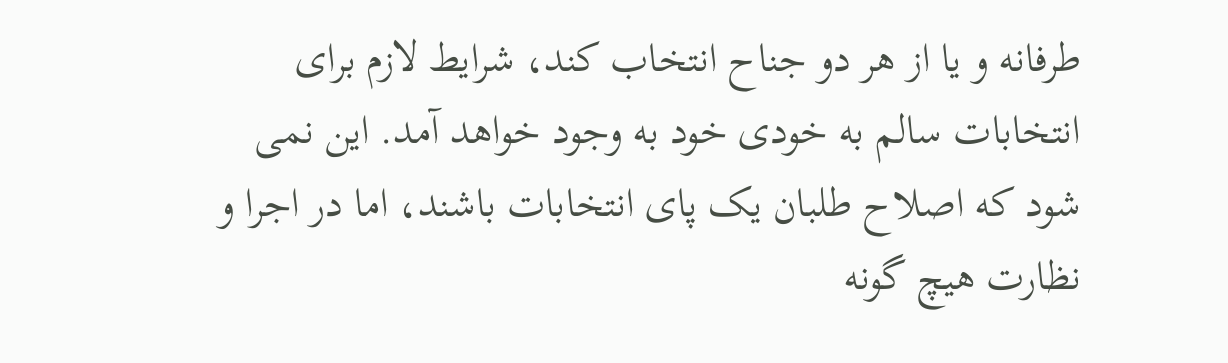طرفانه و یا از هر دو جناح انتخاب کند، شرایط لازم برای انتخابات سالم به خودی خود به وجود خواهد آمد. این نمی شود که اصلاح طلبان یک پای انتخابات باشند، اما در اجرا و نظارت هیچ گونه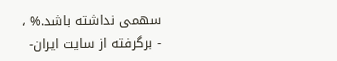سهمی نداشته باشد.% ، - برگرفته از سایت ایران-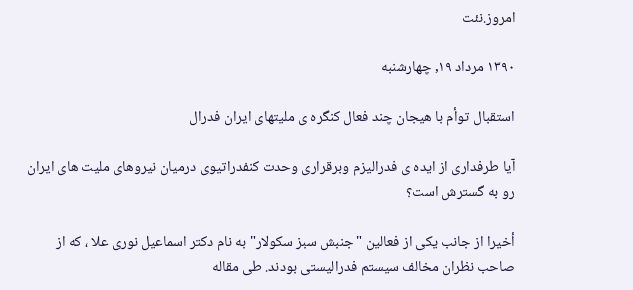امروز.نئت

۱۳۹۰ مرداد ۱۹, چهارشنبه

استقبال توأم با هیجان چند فعال کنگره ی ملیتهای ایران فدرال

آیا طرفداری از ایده ی فدرالیزم وبرقراری وحدت کنفدراتیوی درمیان نیروهای ملیت های ایران رو به گسترش است؟

أخیرا از جانب یکی از فعالین "جنبش سبز سکولار" به نام دکتر اسماعیل نوری علا ، که از صاحب نظران مخالف سیستم فدرالیستی بودند. طی مقاله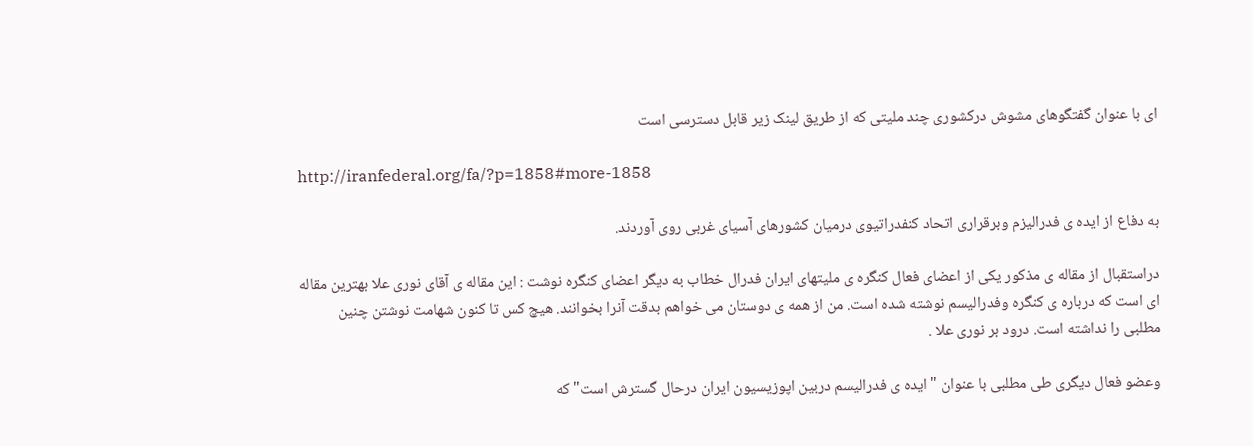ای با عنوان گفتگوهای مشوش درکشوری چند مليتی که از طریق لینک زیر قابل دسترسی است

http://iranfederal.org/fa/?p=1858#more-1858

به دفاع از ایده ی فدرالیزم وبرقراری اتحاد کنفدراتیوی درمیان کشورهای آسیای غربی روی آوردند.

دراستقبال از مقاله ی مذکور یکی از اعضای فعال کنگره ی ملیتهای ایران فدرال خطاب به دیگر اعضای کنگره نوشت : این مقاله ی آقای نوری علا بهترین مقاله ای است که درباره ی کنگره وفدرالیسم نوشته شده است. من از همه ی دوستان می خواهم بدقت آنرا بخوانند. هیچ کس تا کنون شهامت نوشتن چنین مطلبی را نداشته است. درود بر نوری علا .

وعضو فعال دیگری طی مطلبی با عنوان "ایده ی فدرالیسم دربین اپوزیسیون ایران درحال گسترش است" که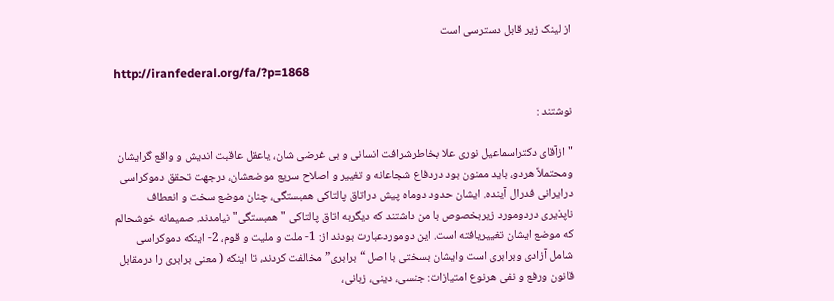از لینک زیر قابل دسترسی است

http://iranfederal.org/fa/?p=1868

نوشتند :

" ازآقای دکتراسماعیل نوری علا بخاطرشرافت انسانی و بی غرضی شان، یاعقل عاقبت اندیش و واقع گرایشان ومحتملاً هردو، باید ممنون بود دردفاع شجاعانه و تغییر و اصلاح سریع موضعشان، درجهت تحقق دموکراسی درایرانی فدرال آینده. ایشان حدود دوماه پیش دراتاق پالتاکی همبستگی، چنان موضع سخت و انعطاف ناپذیری دردومورد زیربخصوص با من داشتند که دیگربه اتاق پالتاکی "همبستگی" نیامدند. صمیمانه خوشحالم که موضع ایشان تغییریافته است. این دوموردعبارت بودند از: 1- ملت و ملیت و قوم، 2- اینکه دموکراسی شامل آزادی وبرابری است وایشان بسختی با اصل “برابری”مخالفت کردند، تا اینکه ( معنی برابری را درمقابل قانون ورفع و نفی هرنوع امتیازات: جنسی، دینی، زبانی،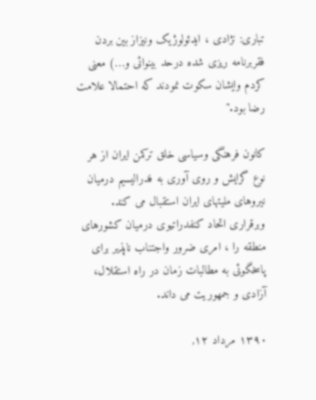تباری: نژادی ، ایدئولوژیک ونیزاز بین بردن فقربرنامه ریزی شده درحد بینوائی و…) معنی کردم وایشان سکوت نمودند که احتمالا علامت رضا بود."

کانون فرهنگی وسیاسی خلق ترکمن ایران از هر نوع گرایش و روی آوری به فدرالیسیم درمیان نیروهای ملیتهای ایران استقبال می کند. وبرقراری اتحاد کنفدراتیوی درمیان کشورهای منطقه را ، امری ضرور واجتناب ناپذیر برای پاسخگوئی به مطالبات زمان در راه استقلال، آزادی و جمهوریت می داند.

۱۳۹۰ مرداد ۱۲,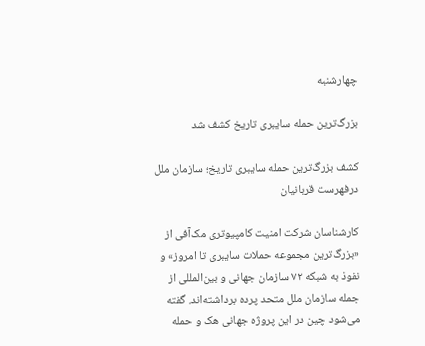چهارشنبه

بزرگ‌ترین حمله سایبری تاریخ کشف شد

کشف بزرگ‌ترین حمله سایبری تاریخ؛ سازمان ملل درفهرست قربانیان

کارشناسان شرکت امنیت کامپیوتری مک‌آفی از «بزرگ‌ترین مجموعه حملات سایبری تا امروز» و نفوذ به شبکه ۷۲ سازمان جهانی و بین‌المللی از جمله سازمان ملل متحد پرده برداشته‌اند. گفته می‌شود چین در این پروژه جهانی هک و حمله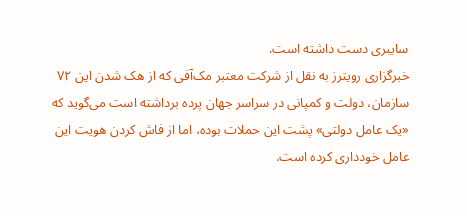سایبری دست داشته است.
خبرگزاری رویترز به نقل از شرکت معتبر مک‌آفی که از هک شدن این ۷۲ سازمان، دولت و کمپانی در سراسر جهان پرده برداشته است می‌گوید که «یک عامل دولتی» پشت این حملات بوده، اما از فاش کردن هویت این عامل خودداری کرده است.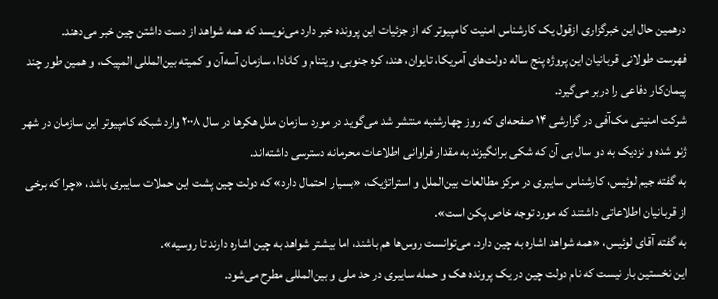درهمین حال این خبرگزاری ازقول یک کارشناس امنیت کامپیوتر که از جزئیات این پرونده خبر دارد می‌نویسد که همه شواهد از دست داشتن چین خبر می‌دهند.
فهرست طولانی قربانیان این پروژه پنج ساله دولت‌های آمریکا، تایوان، هند،‌ کره جنوبی، ویتنام و کانادا، سازمان آسه‌آن و کمیته بین‌المللی المپیک، و همین طور چند پیمان‌کار دفاعی را دربر می‌گیرد.
شرکت امنیتی مک‌آفی در گزارشی ۱۴ صفحه‌ای که روز چهارشنبه منتشر شد می‌گوید در مورد سازمان ملل هکرها در سال ۲۰۰۸ وارد شبکه کامپیوتر این سازمان در شهر ژنو شده و نزدیک به دو سال بی آن که شکی برانگیزند به مقدار فراوانی اطلاعات محرمانه دسترسی داشته‌اند.
به گفته جیم لوئیس، کارشناس سایبری در مرکز مطالعات بین‌الملل و استراتژیک،‌ «بسیار احتمال دارد» که دولت چین پشت این حملات سایبری باشد،‌ «چرا که برخی از قربانیان اطلاعاتی داشتند که مورد توجه خاص پکن است».
به گفته آقای لوئیس،‌ «همه شواهد اشاره به چین دارد. می‌توانست روس‌ها هم باشند، اما بیشتر شواهد به چین اشاره دارند تا روسیه».
این نخستین بار نیست که نام دولت چین در یک پرونده هک و حمله سایبری در حد ملی و بین‌المللی مطرح می‌شود.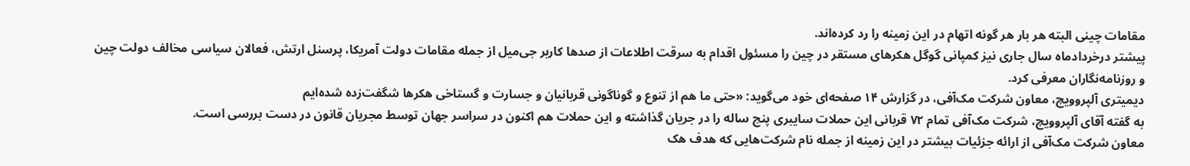مقامات چینی البته هر بار هر گونه اتهام در این زمینه را رد کرده‌اند.
پیشتر درخردادماه سال جاری نیز کمپانی گوگل هکرهای مستقر در چين را مسئول اقدام به سرقت اطلاعات از صدها کاربر جی‌ميل از جمله مقامات دولت آمريکا، پرسنل ارتش، فعالان سياسی مخالف دولت چين و روزنامه‌نگاران معرفی کرد.
دیمیتری آلپروویچ، معاون شرکت مک‌آفی، در گزارش ۱۴ صفحه‌ای خود می‌گوید: «حتی ما هم از تنوع و گوناگونی قربانیان و جسارت و گستاخی هکرها شگفت‌زده شده‌ایم
به گفته آقای آلپروویچ،‌ شرکت مک‌آفی تمام ۷۲ قربانی این حملات سایبری پنج ساله را در جریان گذاشته و این حملات هم اکنون در سراسر جهان توسط مجریان قانون در دست بررسی است.
معاون شرکت مک‌آفی از ارائه جزئیات بیشتر در این زمینه از جمله نام شرکت‌هایی که هدف هک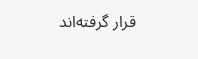قرار گرفته‌اند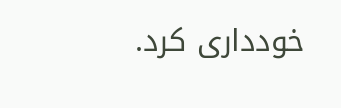خودداری کرد.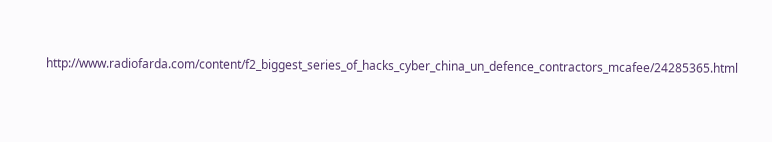http://www.radiofarda.com/content/f2_biggest_series_of_hacks_cyber_china_un_defence_contractors_mcafee/24285365.html